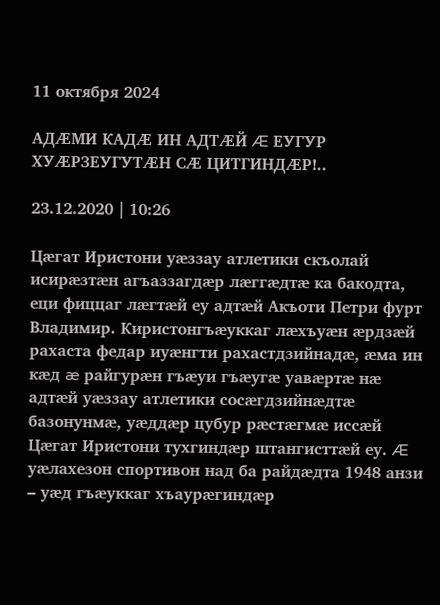11 октября 2024

АДÆМИ КАДÆ ИН АДТÆЙ Æ ЕУГУР ХУÆРЗЕУГУТÆН СÆ ЦИТГИНДÆР!..

23.12.2020 | 10:26

Цæгат Иристони уæззау атлетики скъолай исирæзтæн агъаззагдæр лæггæдтæ ка бакодта, еци фиццаг лæгтæй еу адтæй Акъоти Петри фурт Владимир. Киристонгъæуккаг лæхъуæн æрдзæй рахаста федар иуæнгти рахастдзийнадæ, æма ин кæд æ райгурæн гъæуи гъæугæ уавæртæ нæ адтæй уæззау атлетики сосæгдзийнæдтæ базонунмæ, уæддæр цубур рæстæгмæ иссæй Цæгат Иристони тухгиндæр штангисттæй еу. Æ уæлахезон спортивон над ба райдæдта 1948 анзи – уæд гъæуккаг хъаурæгиндæр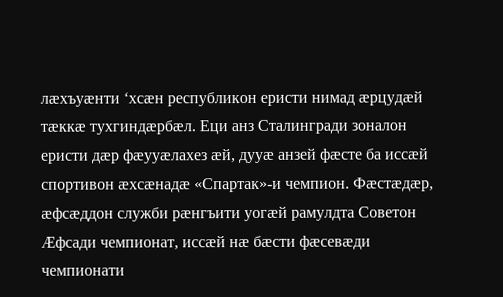лæхъуæнти ‘хсæн республикон еристи нимад æрцудæй тæккæ тухгиндæрбæл. Еци анз Сталингради зоналон еристи дæр фæууæлахез æй, дууæ анзей фæсте ба иссæй спортивон æхсæнадæ «Спартак»-и чемпион. Фæстæдæр, æфсæддон служби рæнгъити уогæй рамулдта Советон Æфсади чемпионат, иссæй нæ бæсти фæсевæди чемпионати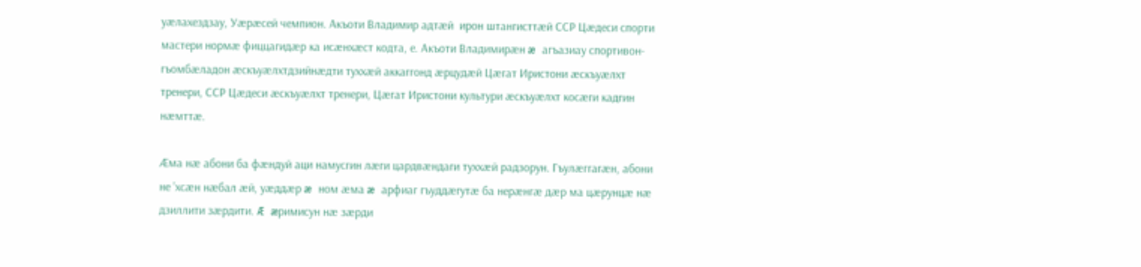уæлахездзау, Уæрæсей чемпион. Акъоти Владимир адтæй  ирон штангисттæй ССР Цæдеси спорти мастери нормæ фиццагидæр ка исæнхæст кодта, е. Акъоти Владимирæн æ агъазиау спортивон-гъомбæладон æскъуæлхтдзийнæдти туххæй аккаггонд æрцудæй Цæгат Иристони æскъуæлхт тренери, ССР Цæдеси æскъуæлхт тренери, Цæгат Иристони культури æскъуæлхт косæги кадгин нæмттæ.

Æма нæ абони ба фæндуй аци намусгин лæги цардвæндаги туххæй радзорун. Гъулæггагæн, абони не ’хсæн нæбал æй, уæддæр æ ном æма æ арфиаг гъуддæгутæ ба нерæнгæ дæр ма цæрунцæ нæ дзиллити зæрдити. Æ æримисун нæ зæрди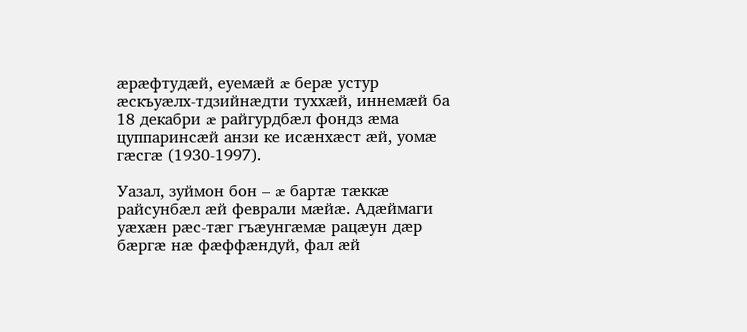æрæфтудæй, еуемæй æ берæ устур æскъуæлх-тдзийнæдти туххæй, иннемæй ба 18 декабри æ райгурдбæл фондз æма цуппаринсæй анзи ке исæнхæст æй, уомæ гæсгæ (1930-1997).

Уазал, зуймон бон – æ бартæ тæккæ райсунбæл æй феврали мæйæ. Адæймаги уæхæн рæс-тæг гъæунгæмæ рацæун дæр бæргæ нæ фæффæндуй, фал æй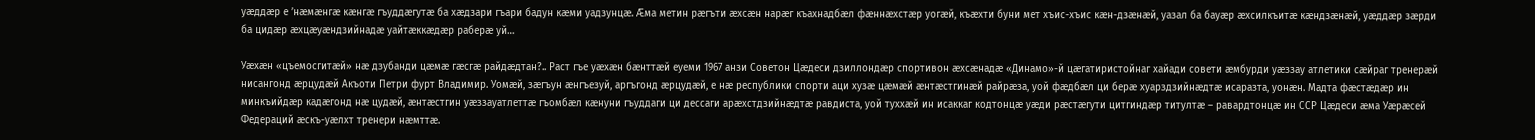уæддæр е ’нæмæнгæ кæнгæ гъуддæгутæ ба хæдзари гъари бадун кæми уадзунцæ. Æма метин рæгъти æхсæн нарæг къахнадбæл фæннæхстæр уогæй, къæхти буни мет хъис-хъис кæн-дзæнæй, уазал ба бауæр æхсилкъитæ кæндзæнæй, уæддæр зæрди ба цидæр æхцæуæндзийнадæ уайтæккæдæр раберæ уй…

Уæхæн «цъемосгитæй» нæ дзубанди цæмæ гæсгæ райдæдтан?.. Раст гъе уæхæн бæнттæй еуеми 1967 анзи Советон Цæдеси дзиллондæр спортивон æхсæнадæ «Динамо»-й цæгатиристойнаг хайади совети æмбурди уæззау атлетики сæйраг тренерæй нисангонд æрцудæй Акъоти Петри фурт Владимир. Уомæй, зæгъун æнгъезуй, аргъгонд æрцудæй, е нæ республики спорти аци хузæ цæмæй æнтæстгинæй райрæза, уой фæдбæл ци берæ хуарздзийнæдтæ исаразта, уонæн. Мадта фæстæдæр ин минкъийдæр кадæгонд нæ цудæй, æнтæстгин уæззауатлеттæ гъомбæл кæнуни гъуддаги ци дессаги арæхстдзийнæдтæ равдиста, уой туххæй ин исаккаг кодтонцæ уæди рæстæгути цитгиндæр титултæ – равардтонцæ ин ССР Цæдеси æма Уæрæсей Федераций æскъ-уæлхт тренери нæмттæ.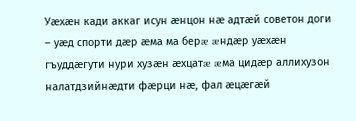Уæхæн кади аккаг исун æнцон нæ адтæй советон доги – уæд спорти дæр æма ма берæ æндæр уæхæн гъуддæгути нури хузæн æхцатæ æма цидæр аллихузон налатдзийнæдти фæрци нæ, фал æцæгæй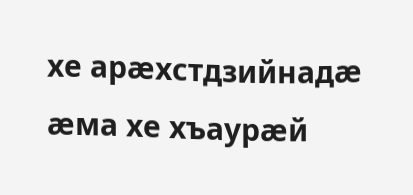хе арæхстдзийнадæ æма хе хъаурæй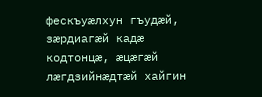фескъуæлхун гъудæй, зæрдиагæй кадæ кодтонцæ, æцæгæй лæгдзийнæдтæй хайгин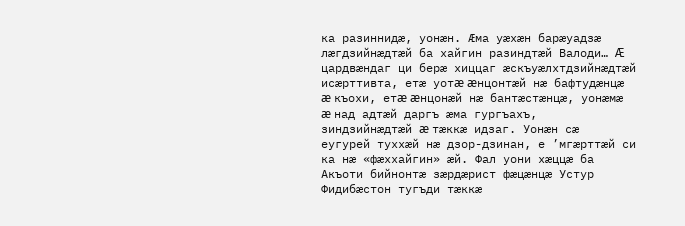ка разиннидæ, уонæн. Æма уæхæн барæуадзæ лæгдзийнæдтæй ба хайгин разиндтæй Валоди… Æ цардвæндаг ци берæ хиццаг æскъуæлхтдзийнæдтæй исæрттивта, етæ уотæ æнцонтæй нæ бафтудæнцæ æ къохи, етæ æнцонæй нæ бантæстæнцæ, уонæмæ æ над адтæй даргъ æма гургъахъ, зиндзийнæдтæй æ тæккæ идзаг. Уонæн сæ еугурей туххæй нæ дзор-дзинан, е ’мгæрттæй си ка нæ «фæххайгин» æй. Фал уони хæццæ ба Акъоти бийнонтæ зæрдæрист фæцæнцæ Устур Фидибæстон тугъди тæккæ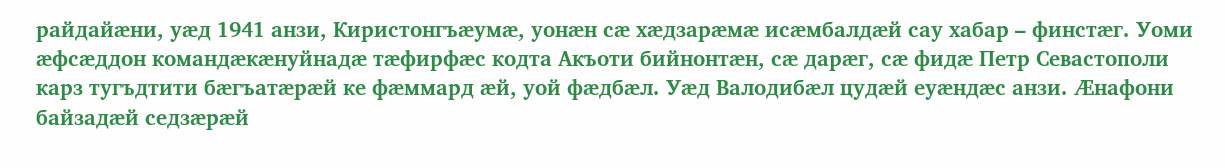райдайæни, уæд 1941 анзи, Киристонгъæумæ, уонæн сæ хæдзарæмæ исæмбалдæй сау хабар – финстæг. Уоми æфсæддон командæкæнуйнадæ тæфирфæс кодта Акъоти бийнонтæн, сæ дарæг, сæ фидæ Петр Севастополи карз тугъдтити бæгъатæрæй ке фæммард æй, уой фæдбæл. Уæд Валодибæл цудæй еуæндæс анзи. Æнафони байзадæй седзæрæй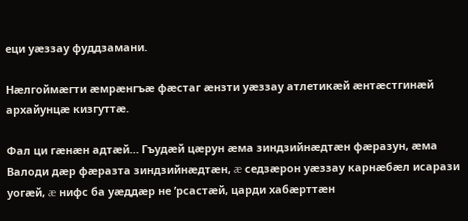еци уæззау фуддзамани.

Нæлгоймæгти æмрæнгъæ фæстаг æнзти уæззау атлетикæй æнтæстгинæй архайунцæ кизгуттæ.

Фал ци гæнæн адтæй… Гъудæй цæрун æма зиндзийнæдтæн фæразун, æма Валоди дæр фæразта зиндзийнæдтæн, æ седзæрон уæззау карнæбæл исарази уогæй, æ нифс ба уæддæр не ’рсастæй, царди хабæрттæн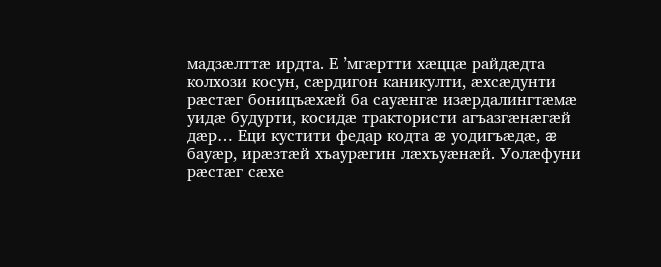мадзæлттæ ирдта. Е ’мгæртти хæццæ райдæдта колхози косун, сæрдигон каникулти, æхсæдунти рæстæг боницъæхæй ба сауæнгæ изæрдалингтæмæ уидæ будурти, косидæ трактористи агъазгæнæгæй дæр… Еци кустити федар кодта æ уодигъæдæ, æ бауæр, ирæзтæй хъаурæгин лæхъуæнæй. Уолæфуни рæстæг сæхе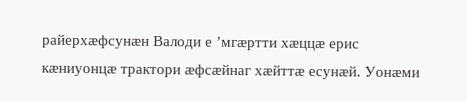райерхæфсунæн Валоди е ’мгæртти хæццæ ерис кæниуонцæ трактори æфсæйнаг хæйттæ есунæй. Уонæми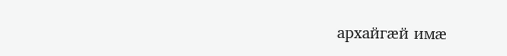архайгæй имæ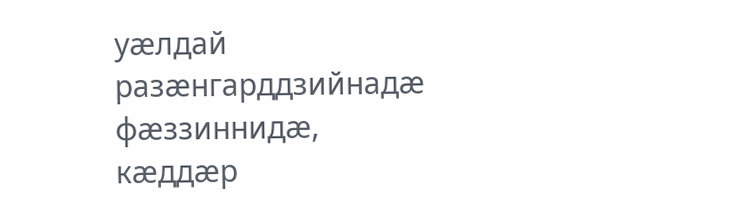уæлдай разæнгарддзийнадæ фæззиннидæ, кæддæр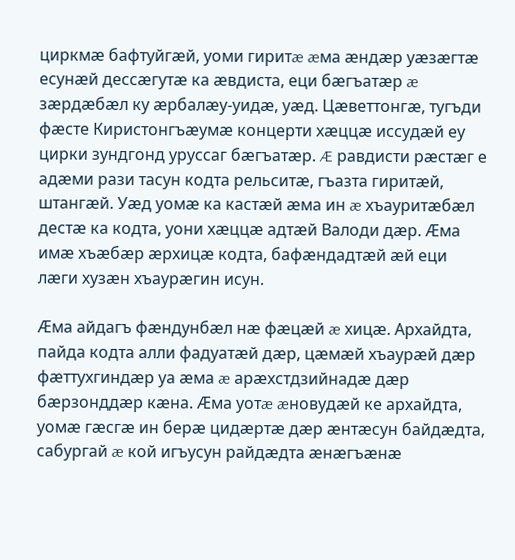циркмæ бафтуйгæй, уоми гиритæ æма æндæр уæзæгтæ есунæй дессæгутæ ка æвдиста, еци бæгъатæр æ зæрдæбæл ку æрбалæу-уидæ, уæд. Цæветтонгæ, тугъди фæсте Киристонгъæумæ концерти хæццæ иссудæй еу цирки зундгонд уруссаг бæгъатæр. Æ равдисти рæстæг е адæми рази тасун кодта рельситæ, гъазта гиритæй, штангæй. Уæд уомæ ка кастæй æма ин æ хъауритæбæл дестæ ка кодта, уони хæццæ адтæй Валоди дæр. Æма имæ хъæбæр æрхицæ кодта, бафæндадтæй æй еци лæги хузæн хъаурæгин исун.

Æма айдагъ фæндунбæл нæ фæцæй æ хицæ. Архайдта, пайда кодта алли фадуатæй дæр, цæмæй хъаурæй дæр фæттухгиндæр уа æма æ арæхстдзийнадæ дæр бæрзонддæр кæна. Æма уотæ æновудæй ке архайдта, уомæ гæсгæ ин берæ цидæртæ дæр æнтæсун байдæдта, сабургай æ кой игъусун райдæдта æнæгъæнæ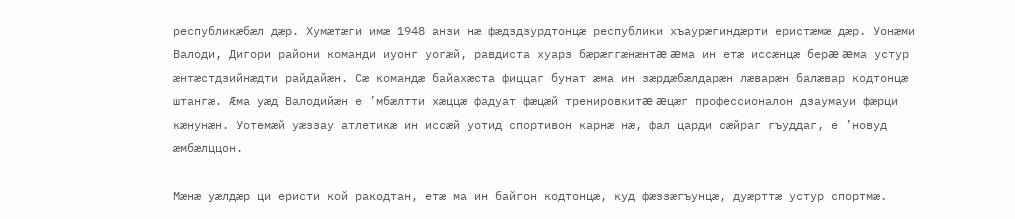республикæбæл дæр. Хумæтæги имæ 1948 анзи нæ фæдздзурдтонцæ республики хъаурæгиндæрти еристæмæ дæр. Уонæми Валоди, Дигори райони команди иуонг уогæй, равдиста хуарз бæрæггæнæнтæ æма ин етæ иссæнцæ берæ æма устур æнтæстдзийнæдти райдайæн. Сæ командæ байахæста фиццаг бунат æма ин зæрдæбæлдарæн лæварæн балæвар кодтонцæ штангæ. Æма уæд Валодийæн е ’мбæлтти хæццæ фадуат фæцæй тренировкитæ æцæг профессионалон дзаумауи фæрци кæнунæн. Уотемæй уæззау атлетикæ ин иссæй уотид спортивон карнæ нæ, фал царди сæйраг гъуддаг, е ’новуд æмбæлццон.

Мæнæ уæлдæр ци еристи кой ракодтан, етæ ма ин байгон кодтонцæ, куд фæззæгъунцæ, дуæрттæ устур спортмæ.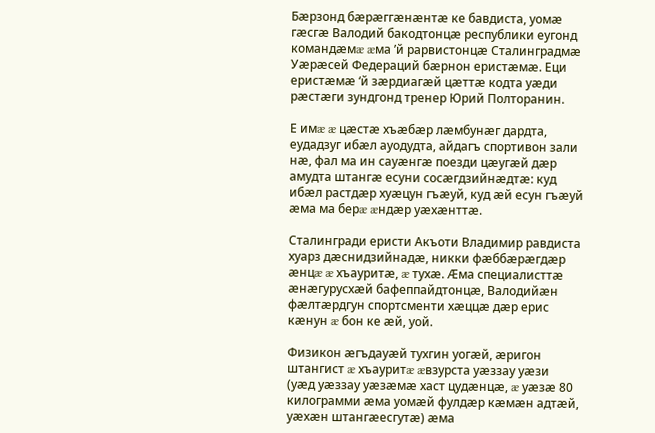Бæрзонд бæрæггæнæнтæ ке бавдиста, уомæ гæсгæ Валодий бакодтонцæ республики еугонд командæмæ æма ’й рарвистонцæ Сталинградмæ Уæрæсей Федераций бæрнон еристæмæ. Еци еристæмæ ‘й зæрдиагæй цæттæ кодта уæди рæстæги зундгонд тренер Юрий Полторанин.

Е имæ æ цæстæ хъæбæр лæмбунæг дардта, еудадзуг ибæл ауодудта, айдагъ спортивон зали нæ, фал ма ин сауæнгæ поезди цæугæй дæр амудта штангæ есуни сосæгдзийнæдтæ: куд ибæл растдæр хуæцун гъæуй, куд æй есун гъæуй æма ма берæ æндæр уæхæнттæ.

Сталингради еристи Акъоти Владимир равдиста хуарз дæснидзийнадæ, никки фæббæрæгдæр æнцæ æ хъауритæ, æ тухæ. Æма специалисттæ æнæгурусхæй бафеппайдтонцæ, Валодийæн фæлтæрдгун спортсменти хæццæ дæр ерис кæнун æ бон ке æй, уой.

Физикон æгъдауæй тухгин уогæй, æригон штангист æ хъауритæ æвзурста уæззау уæзи (уæд уæззау уæзæмæ хаст цудæнцæ, æ уæзæ 80 килограмми æма уомæй фулдæр кæмæн адтæй, уæхæн штангæесгутæ) æма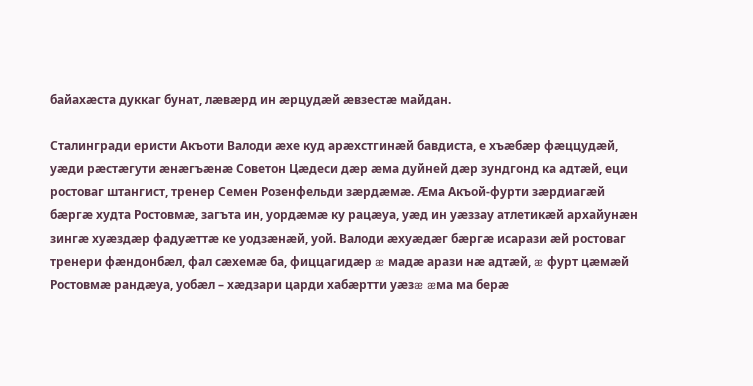байахæста дуккаг бунат, лæвæрд ин æрцудæй æвзестæ майдан.

Сталингради еристи Акъоти Валоди æхе куд арæхстгинæй бавдиста, е хъæбæр фæццудæй, уæди рæстæгути æнæгъæнæ Советон Цæдеси дæр æма дуйней дæр зундгонд ка адтæй, еци ростоваг штангист, тренер Семен Розенфельди зæрдæмæ. Æма Акъой-фурти зæрдиагæй бæргæ худта Ростовмæ, загъта ин, уордæмæ ку рацæуа, уæд ин уæззау атлетикæй архайунæн зингæ хуæздæр фадуæттæ ке уодзæнæй, уой. Валоди æхуæдæг бæргæ исарази æй ростоваг тренери фæндонбæл, фал сæхемæ ба, фиццагидæр æ мадæ арази нæ адтæй, æ фурт цæмæй Ростовмæ рандæуа, уобæл – хæдзари царди хабæртти уæзæ æма ма берæ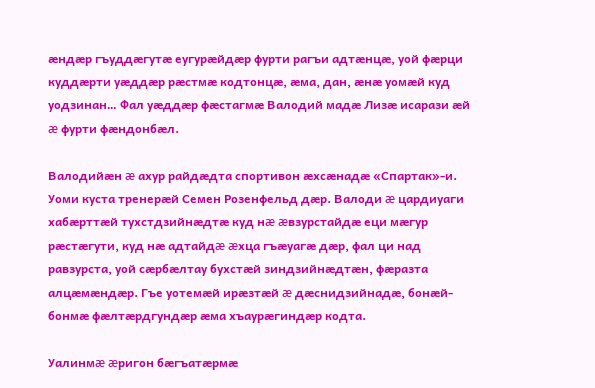æндæр гъуддæгутæ еугурæйдæр фурти рагъи адтæнцæ, уой фæрци куддæрти уæддæр рæстмæ кодтонцæ, æма, дан, æнæ уомæй куд уодзинан… Фал уæддæр фæстагмæ Валодий мадæ Лизæ исарази æй æ фурти фæндонбæл.

Валодийæн æ ахур райдæдта спортивон æхсæнадæ «Спартак»-и. Уоми куста тренерæй Семен Розенфельд дæр. Валоди æ цардиуаги хабæрттæй тухстдзийнæдтæ куд нæ æвзурстайдæ еци мæгур рæстæгути, куд нæ адтайдæ æхца гъæуагæ дæр, фал ци над равзурста, уой сæрбæлтау бухстæй зиндзийнæдтæн, фæразта алцæмæндæр. Гъе уотемæй ирæзтæй æ дæснидзийнадæ, бонæй-бонмæ фæлтæрдгундæр æма хъаурæгиндæр кодта.

Уалинмæ æригон бæгъатæрмæ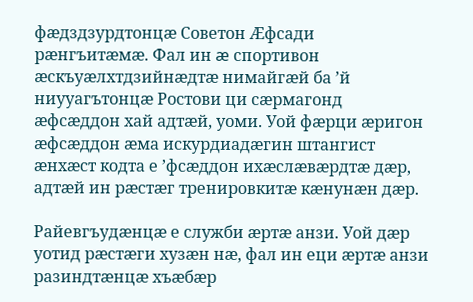фæдздзурдтонцæ Советон Æфсади рæнгъитæмæ. Фал ин æ спортивон æскъуæлхтдзийнæдтæ нимайгæй ба ’й ниууагътонцæ Ростови ци сæрмагонд æфсæддон хай адтæй, уоми. Уой фæрци æригон æфсæддон æма искурдиадæгин штангист æнхæст кодта е ’фсæддон ихæслæвæрдтæ дæр, адтæй ин рæстæг тренировкитæ кæнунæн дæр.

Райевгъудæнцæ е служби æртæ анзи. Уой дæр уотид рæстæги хузæн нæ, фал ин еци æртæ анзи разиндтæнцæ хъæбæр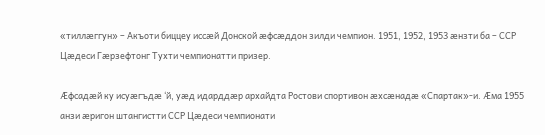«тиллæггун» – Акъоти биццеу иссæй Донской æфсæддон зилди чемпион. 1951, 1952, 1953 æнзти ба – ССР Цæдеси Гæрзефтонг Тухти чемпионатти призер.

Æфсадæй ку исуæгъдæ ‘й, уæд идарддæр архайдта Ростови спортивон æхсæнадæ «Спартак»-и. Æма 1955 анзи æригон штангистти ССР Цæдеси чемпионати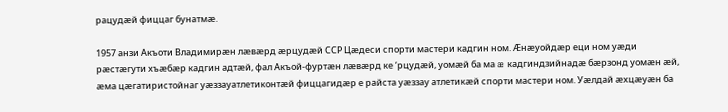рацудæй фиццаг бунатмæ.

1957 анзи Акъоти Владимирæн лæвæрд æрцудæй ССР Цæдеси спорти мастери кадгин ном. Æнæуойдæр еци ном уæди рæстæгути хъæбæр кадгин адтæй, фал Акъой-фуртæн лæвæрд ке ‘рцудæй, уомæй ба ма æ кадгиндзийнадæ бæрзонд уомæн æй, æма цæгатиристойнаг уæззауатлетиконтæй фиццагидæр е райста уæззау атлетикæй спорти мастери ном. Уæлдай æхцæуæн ба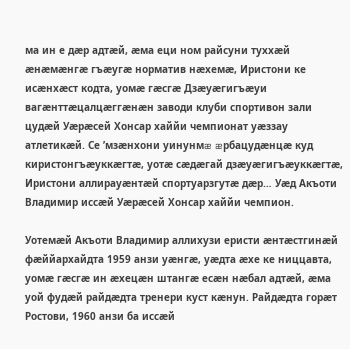ма ин е дæр адтæй, æма еци ном райсуни туххæй æнæмæнгæ гъæугæ норматив нæхемæ, Иристони ке исæнхæст кодта, уомæ гæсгæ Дзæуæгигъæуи вагæнттæцалцæггæнæн заводи клуби спортивон зали цудæй Уæрæсей Хонсар хаййи чемпионат уæззау атлетикæй. Се ’мзæнхони уинунмæ æрбацудæнцæ куд киристонгъæуккæгтæ, уотæ сæдæгай дзæуæгигъæуккæгтæ, Иристони аллирауæнтæй спортуарзгутæ дæр… Уæд Акъоти Владимир иссæй Уæрæсей Хонсар хаййи чемпион.

Уотемæй Акъоти Владимир аллихузи еристи æнтæстгинæй фæййархайдта 1959 анзи уæнгæ, уæдта æхе ке ниццавта, уомæ гæсгæ ин æхецæн штангæ есæн нæбал адтæй, æма уой фудæй райдæдта тренери куст кæнун. Райдæдта горæт Ростови, 1960 анзи ба иссæй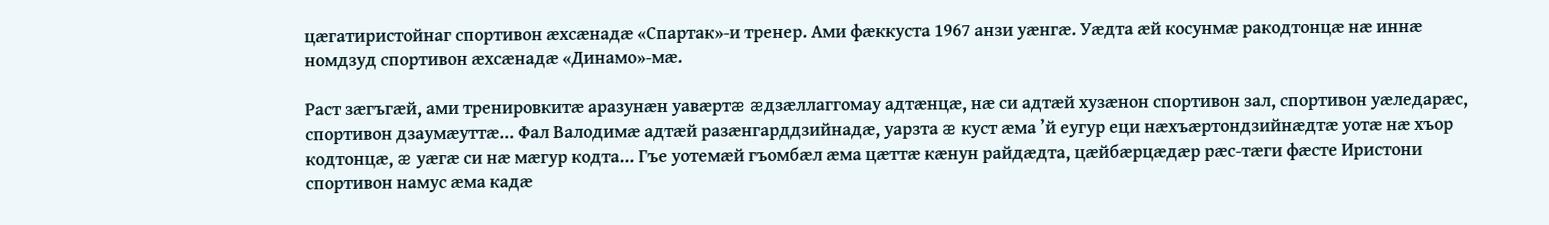цæгатиристойнаг спортивон æхсæнадæ «Спартак»-и тренер. Ами фæккуста 1967 анзи уæнгæ. Уæдта æй косунмæ ракодтонцæ нæ иннæ номдзуд спортивон æхсæнадæ «Динамо»-мæ.

Раст зæгъгæй, ами тренировкитæ аразунæн уавæртæ æдзæллаггомау адтæнцæ, нæ си адтæй хузæнон спортивон зал, спортивон уæледарæс, спортивон дзаумæуттæ… Фал Валодимæ адтæй разæнгарддзийнадæ, уарзта æ куст æма ’й еугур еци нæхъæртондзийнæдтæ уотæ нæ хъор кодтонцæ, æ уæгæ си нæ мæгур кодта… Гъе уотемæй гъомбæл æма цæттæ кæнун райдæдта, цæйбæрцæдæр рæс-тæги фæсте Иристони спортивон намус æма кадæ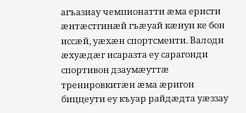агъазиау чемпионатти æма еристи æнтæстгинæй гъæуай кæнун ке бон иссæй, уæхæн спортсменти. Валоди æхуæдæг исаразта еу сарагонди спортивон дзаумæуттæ тренировкитæн æма æригон биццеути еу къуар райдæдта уæззау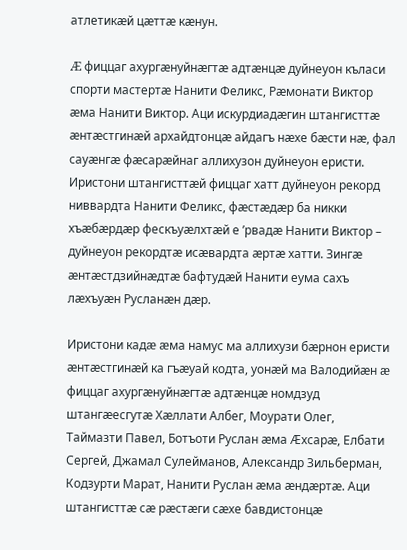атлетикæй цæттæ кæнун.

Æ фиццаг ахургæнуйнæгтæ адтæнцæ дуйнеуон къласи спорти мастертæ Нанити Феликс, Рæмонати Виктор æма Нанити Виктор. Аци искурдиадæгин штангисттæ æнтæстгинæй архайдтонцæ айдагъ нæхе бæсти нæ, фал сауæнгæ фæсарæйнаг аллихузон дуйнеуон еристи. Иристони штангисттæй фиццаг хатт дуйнеуон рекорд ниввардта Нанити Феликс, фæстæдæр ба никки хъæбæрдæр фескъуæлхтæй е ’рвадæ Нанити Виктор – дуйнеуон рекордтæ исæвардта æртæ хатти. Зингæ æнтæстдзийнæдтæ бафтудæй Нанити еума сахъ лæхъуæн Русланæн дæр.

Иристони кадæ æма намус ма аллихузи бæрнон еристи æнтæстгинæй ка гъæуай кодта, уонæй ма Валодийæн æ фиццаг ахургæнуйнæгтæ адтæнцæ номдзуд штангæесгутæ Хæллати Албег, Моурати Олег, Таймазти Павел, Ботъоти Руслан æма Æхсарæ, Елбати Сергей, Джамал Сулейманов, Александр Зильберман, Кодзурти Марат, Нанити Руслан æма æндæртæ. Аци штангисттæ сæ рæстæги сæхе бавдистонцæ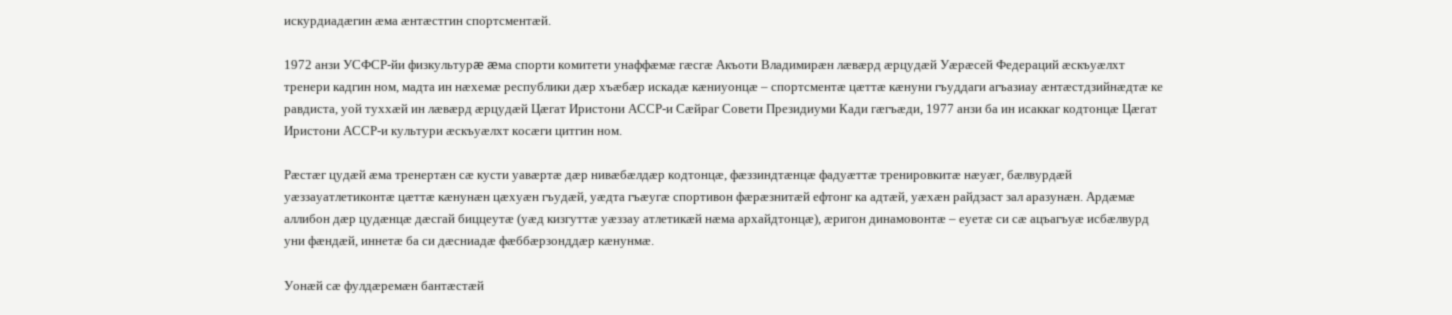искурдиадæгин æма æнтæстгин спортсментæй.

1972 анзи УСФСР-йи физкультурæ æма спорти комитети унаффæмæ гæсгæ Акъоти Владимирæн лæвæрд æрцудæй Уæрæсей Федераций æскъуæлхт тренери кадгин ном, мадта ин нæхемæ республики дæр хъæбæр искадæ кæниуонцæ – спортсментæ цæттæ кæнуни гъуддаги агъазиау æнтæстдзийнæдтæ ке равдиста, уой туххæй ин лæвæрд æрцудæй Цæгат Иристони АССР-и Сæйраг Совети Президиуми Кади гæгъæди, 1977 анзи ба ин исаккаг кодтонцæ Цæгат Иристони АССР-и культури æскъуæлхт косæги цитгин ном.

Рæстæг цудæй æма тренертæн сæ кусти уавæртæ дæр нивæбæлдæр кодтонцæ, фæззиндтæнцæ фадуæттæ тренировкитæ нæуæг, бæлвурдæй уæззауатлетиконтæ цæттæ кæнунæн цæхуæн гъудæй, уæдта гъæугæ спортивон фæрæзнитæй ефтонг ка адтæй, уæхæн райдзаст зал аразунæн. Ардæмæ аллибон дæр цудæнцæ дæсгай биццеутæ (уæд кизгуттæ уæззау атлетикæй нæма архайдтонцæ), æригон динамовонтæ – еуетæ си сæ ацъагъуæ исбæлвурд уни фæндæй, иннетæ ба си дæсниадæ фæббæрзонддæр кæнунмæ.

Уонæй сæ фулдæремæн бантæстæй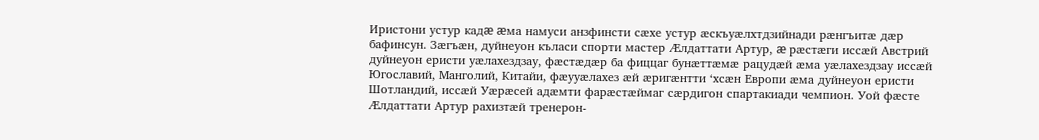Иристони устур кадæ æма намуси анзфинсти сæхе устур æскъуæлхтдзийнади рæнгъитæ дæр бафинсун. Зæгъæн, дуйнеуон къласи спорти мастер Æлдаттати Артур, æ рæстæги иссæй Австрий дуйнеуон еристи уæлахездзау, фæстæдæр ба фиццаг бунæттæмæ рацудæй æма уæлахездзау иссæй Югославий, Манголий, Китайи, фæууæлахез æй æригæнтти ‘хсæн Европи æма дуйнеуон еристи Шотландий, иссæй Уæрæсей адæмти фарæстæймаг сæрдигон спартакиади чемпион. Уой фæсте Æлдаттати Артур рахизтæй тренерон-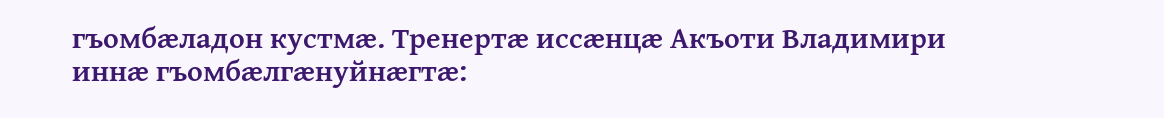гъомбæладон кустмæ. Тренертæ иссæнцæ Акъоти Владимири иннæ гъомбæлгæнуйнæгтæ: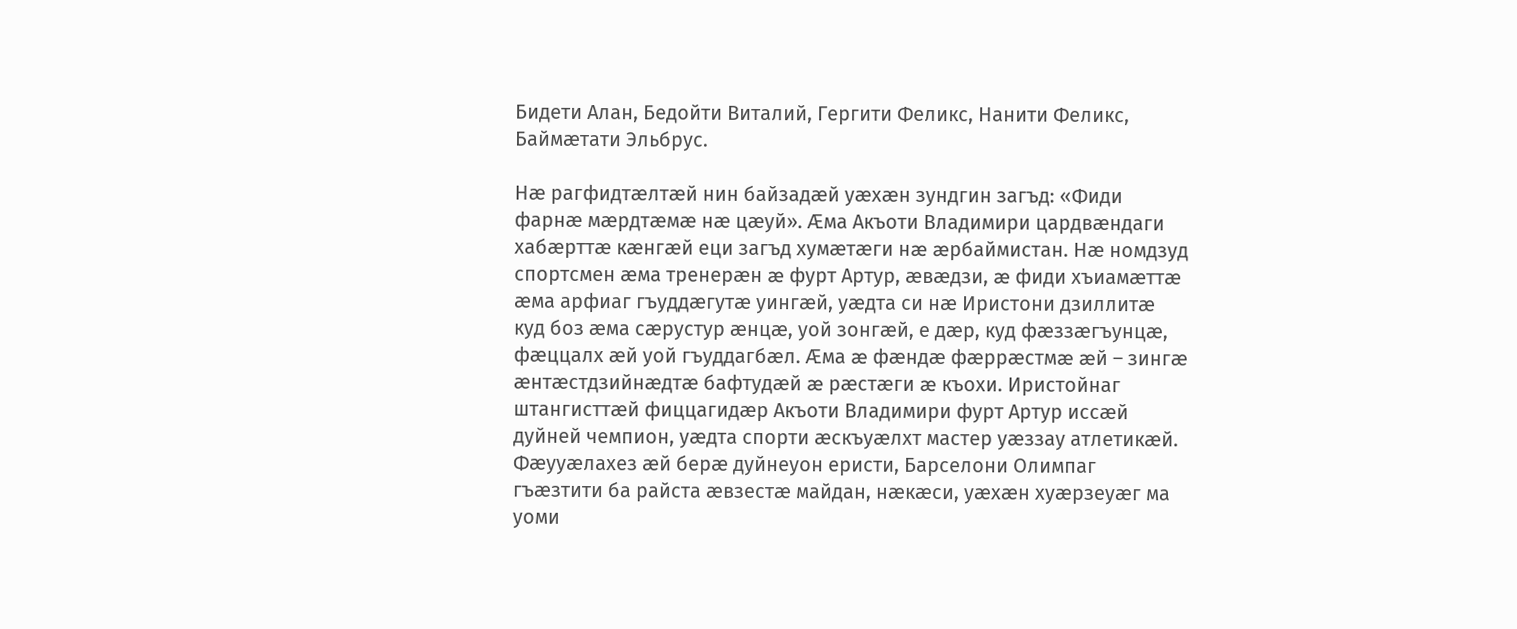Бидети Алан, Бедойти Виталий, Гергити Феликс, Нанити Феликс, Баймæтати Эльбрус.

Нæ рагфидтæлтæй нин байзадæй уæхæн зундгин загъд: «Фиди фарнæ мæрдтæмæ нæ цæуй». Æма Акъоти Владимири цардвæндаги хабæрттæ кæнгæй еци загъд хумæтæги нæ æрбаймистан. Нæ номдзуд спортсмен æма тренерæн æ фурт Артур, æвæдзи, æ фиди хъиамæттæ æма арфиаг гъуддæгутæ уингæй, уæдта си нæ Иристони дзиллитæ куд боз æма сæрустур æнцæ, уой зонгæй, е дæр, куд фæззæгъунцæ, фæццалх æй уой гъуддагбæл. Æма æ фæндæ фæррæстмæ æй – зингæ æнтæстдзийнæдтæ бафтудæй æ рæстæги æ къохи. Иристойнаг штангисттæй фиццагидæр Акъоти Владимири фурт Артур иссæй дуйней чемпион, уæдта спорти æскъуæлхт мастер уæззау атлетикæй. Фæууæлахез æй берæ дуйнеуон еристи, Барселони Олимпаг гъæзтити ба райста æвзестæ майдан, нæкæси, уæхæн хуæрзеуæг ма уоми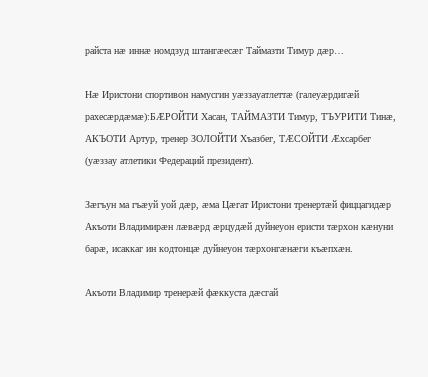райста нæ иннæ номдзуд штангæесæг Таймазти Тимур дæр…

Нæ Иристони спортивон намусгин уæззауатлеттæ (галеуæрдигæй рахесæрдæмæ):БÆРОЙТИ Хасан, ТАЙМАЗТИ Тимур, ТЪУРИТИ Тинæ, АКЪОТИ Артур, тренер ЗОЛОЙТИ Хъазбег, ТÆСОЙТИ Æхсарбег (уæззау атлетики Федераций президент).

Зæгъун ма гъæуй уой дæр, æма Цæгат Иристони тренертæй фиццагидæр Акъоти Владимирæн лæвæрд æрцудæй дуйнеуон еристи тæрхон кæнуни барæ, исаккаг ин кодтонцæ дуйнеуон тæрхонгæнæги къæпхæн.

Акъоти Владимир тренерæй фæккуста дæсгай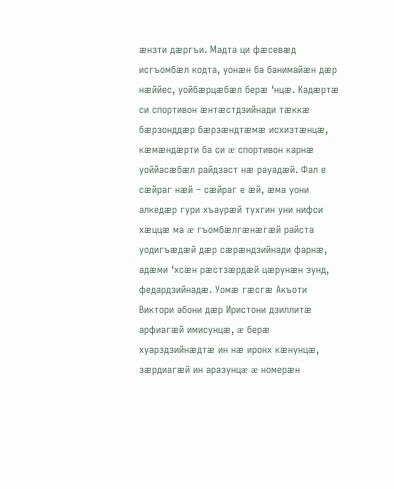æнзти дæргъи. Мадта ци фæсевæд исгъомбæл кодта, уонæн ба банимайæн дæр нæййес, уойбæрцæбæл берæ ‘нцæ. Кадæртæ си спортивон æнтæстдзийнади тæккæ бæрзонддæр бæрзæндтæмæ исхизтæнцæ, кæмæндæрти ба си æ спортивон карнæ уоййасæбæл райдзаст нæ рауадæй. Фал е сæйраг нæй – сæйраг е æй, æма уони алкедæр гури хъаурæй тухгин уни нифси хæццæ ма æ гъомбæлгæнæгæй райста уодигъæдæй дæр сæрæндзийнади фарнæ, адæми ‘хсæн рæстзæрдæй цæрунæн зунд, федардзийнадæ. Уомæ гæсгæ Акъоти Виктори абони дæр Иристони дзиллитæ арфиагæй имисунцæ, æ берæ хуарздзийнæдтæ ин нæ иронх кæнунцæ, зæрдиагæй ин аразунцæ æ номерæн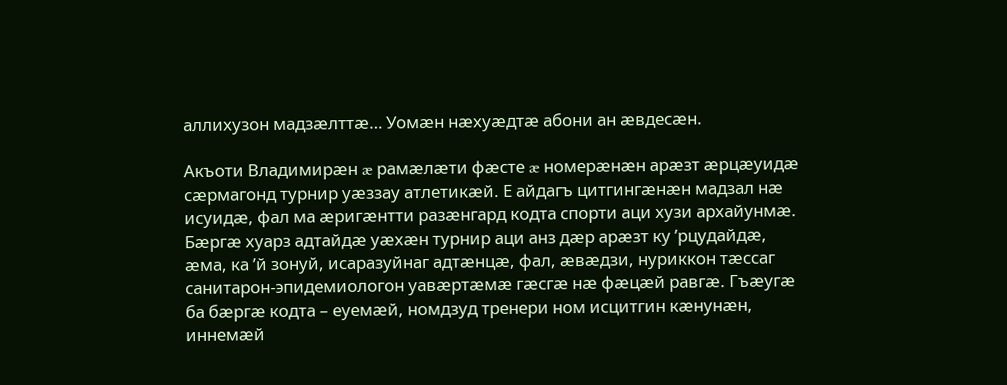аллихузон мадзæлттæ… Уомæн нæхуæдтæ абони ан æвдесæн.

Акъоти Владимирæн æ рамæлæти фæсте æ номерæнæн арæзт æрцæуидæ сæрмагонд турнир уæззау атлетикæй. Е айдагъ цитгингæнæн мадзал нæ исуидæ, фал ма æригæнтти разæнгард кодта спорти аци хузи архайунмæ. Бæргæ хуарз адтайдæ уæхæн турнир аци анз дæр арæзт ку ’рцудайдæ, æма, ка ’й зонуй, исаразуйнаг адтæнцæ, фал, æвæдзи, нуриккон тæссаг санитарон-эпидемиологон уавæртæмæ гæсгæ нæ фæцæй равгæ. Гъæугæ ба бæргæ кодта – еуемæй, номдзуд тренери ном исцитгин кæнунæн, иннемæй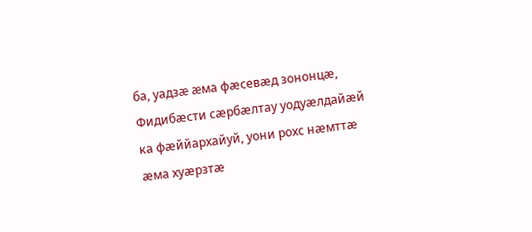ба, уадзæ æма фæсевæд зононцæ, Фидибæсти сæрбæлтау уодуæлдайæй ка фæййархайуй, уони рохс нæмттæ æма хуæрзтæ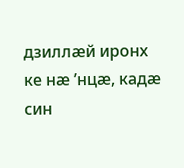дзиллæй иронх ке нæ ’нцæ, кадæ син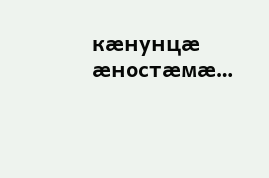кæнунцæ æностæмæ…